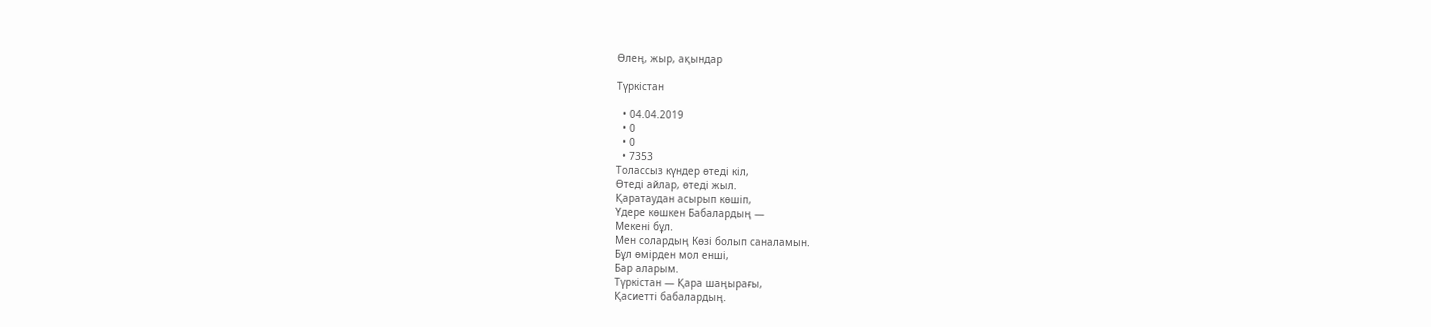Өлең, жыр, ақындар

Түркістан

  • 04.04.2019
  • 0
  • 0
  • 7353
Толассыз күндер өтеді кіл,
Өтеді айлар, өтеді жыл.
Қаратаудан асырып көшіп,
Үдере көшкен Бабалардың —
Мекені бұл.
Мен солардың Көзі болып саналамын.
Бұл өмірден мол енші,
Бар аларым.
Түркістан — Қара шаңырағы,
Қасиетті бабалардың.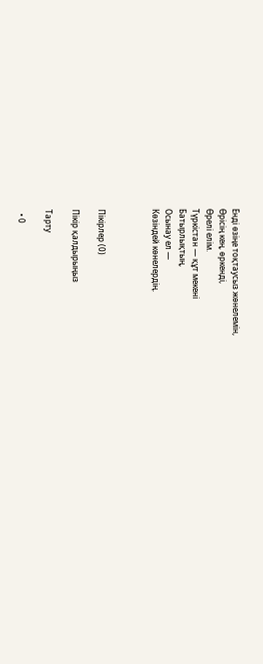Енді өзіңе тоқтаусыз жөнелемін,
Өрісің кең, өркенді,
Өрелі елім.
Түркістан — құт мекені
Батырлықтың,
Осынау ел —
Көзіндей көнелердің.



Пікірлер (0)

Пікір қалдырыңыз

Тарту

  • 0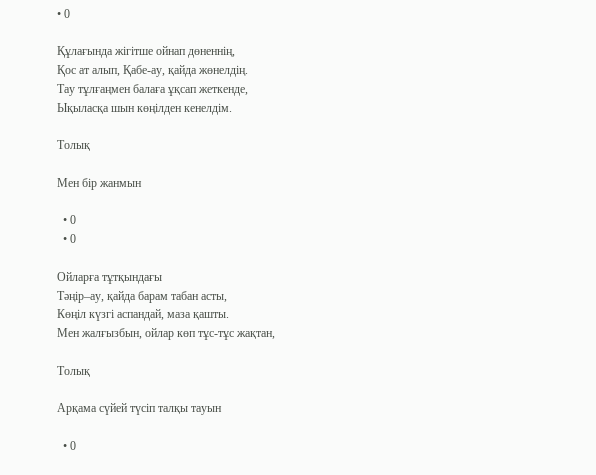• 0

Құлағында жігітше ойнап дөненнің,
Қос ат алып, Қабе-ау, қайда жөнелдің.
Тау тұлғаңмен балаға ұқсап жеткенде,
Ықыласқа шын көңілден кенелдім.

Толық

Мен бір жанмын

  • 0
  • 0

Ойларға тұтқындағы
Тәңір–ау, қайда барам табан асты,
Көңіл күзгі аспандай, маза қашты.
Мен жалғызбын, ойлар көп тұс-тұс жақтан,

Толық

Арқама сүйей түсіп талқы тауын

  • 0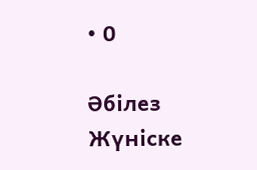• 0

Әбілез Жүніске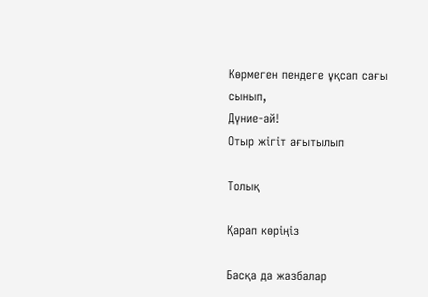Көрмеген пендеге ұқсап сағы сынып,
Дүние-ай!
Отыр жігіт ағытылып

Толық

Қарап көріңіз

Басқа да жазбалар